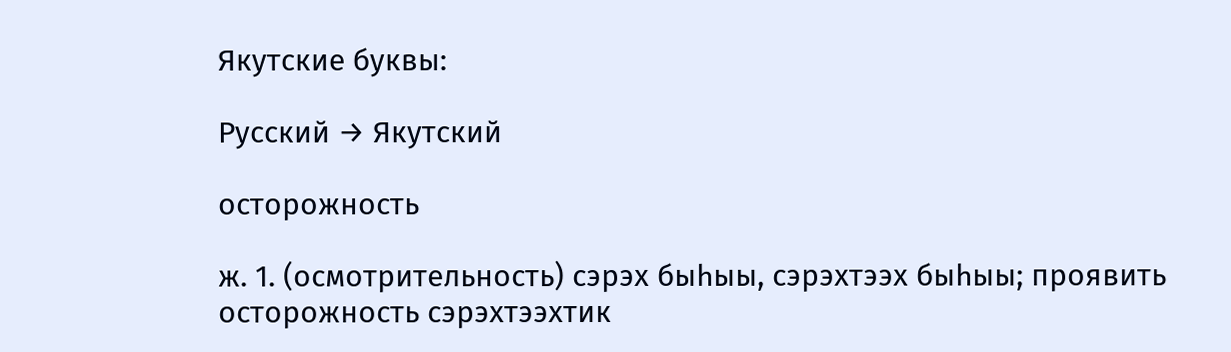Якутские буквы:

Русский → Якутский

осторожность

ж. 1. (осмотрительность) сэрэх быһыы, сэрэхтээх быһыы; проявить осторожность сэрэхтээхтик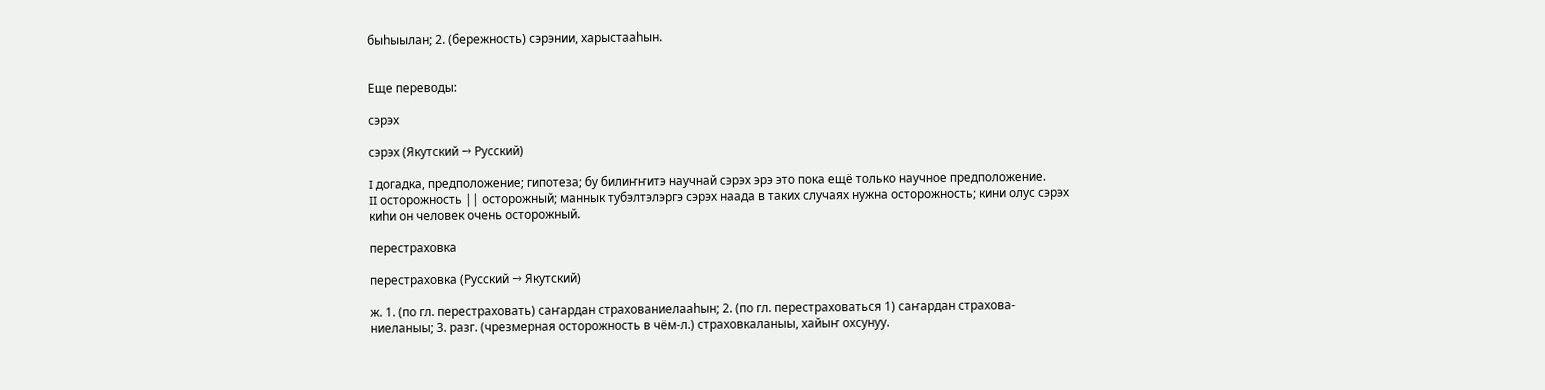быһыылан; 2. (бережность) сэрэнии, харыстааһын.


Еще переводы:

сэрэх

сэрэх (Якутский → Русский)

I догадка, предположение; гипотеза; бу билиҥҥитэ научнай сэрэх эрэ это пока ещё только научное предположение.
II осторожность || осторожный; маннык тубэлтэлэргэ сэрэх наада в таких случаях нужна осторожность; кини олус сэрэх киһи он человек очень осторожный.

перестраховка

перестраховка (Русский → Якутский)

ж. 1. (по гл. перестраховать) саҥардан страхованиелааһын; 2. (по гл. перестраховаться 1) саҥардан страхова-ниеланыы; 3. разг. (чрезмерная осторожность в чём-л.) страховкаланыы, хайыҥ охсунуу.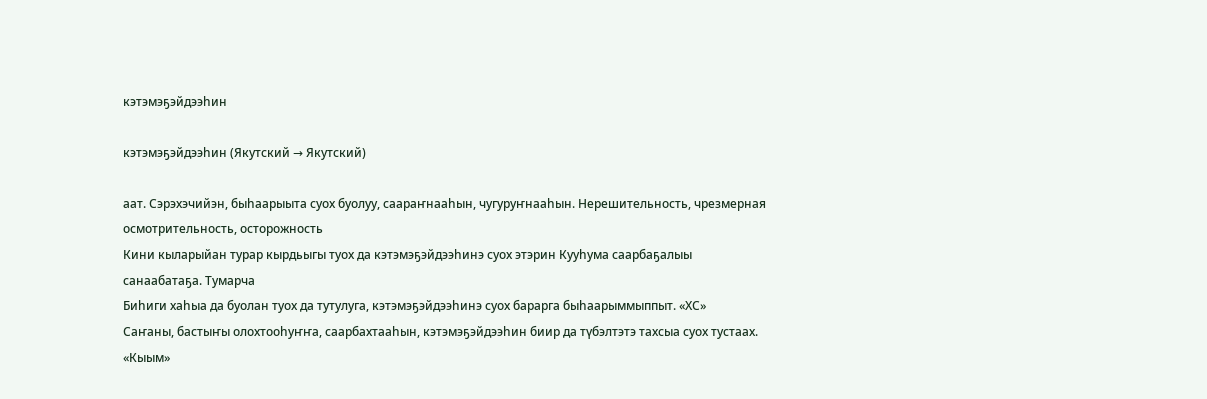кэтэмэҕэйдээһин

кэтэмэҕэйдээһин (Якутский → Якутский)

аат. Сэрэхэчийэн, быһаарыыта суох буолуу, саараҥнааһын, чугуруҥнааһын. Нерешительность, чрезмерная осмотрительность, осторожность
Кини кыларыйан турар кырдьыгы туох да кэтэмэҕэйдээһинэ суох этэрин Кууһума саарбаҕалыы санаабатаҕа. Тумарча
Биһиги хаһыа да буолан туох да тутулуга, кэтэмэҕэйдээһинэ суох барарга быһаарыммыппыт. «ХС»
Саҥаны, бастыҥы олохтооһуҥҥа, саарбахтааһын, кэтэмэҕэйдээһин биир да түбэлтэтэ тахсыа суох тустаах. «Кыым»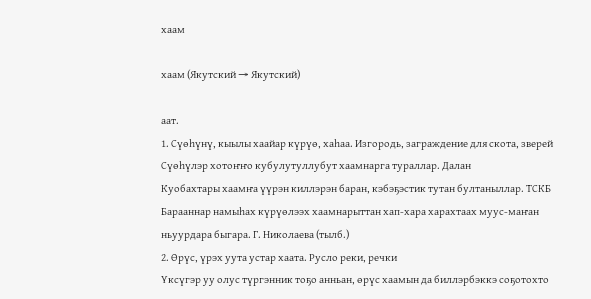хаам

хаам (Якутский → Якутский)

аат.
1. Сүөһүнү, кыылы хаайар күрүө, хаһаа. Изгородь, заграждение для скота, зверей
Сүөһүлэр хотоҥҥо кубулутуллубут хаамнарга тураллар. Далан
Куобахтары хаамҥа үүрэн киллэрэн баран, кэбэҕэстик тутан бултаныллар. ТСКБ
Барааннар намыһах күрүөлээх хаамнарыттан хап-хара харахтаах муус-маҥан ньуурдара быгара. Г. Николаева (тылб.)
2. Өрүс, үрэх уута устар хаата. Русло реки, речки
Үксүгэр уу олус түргэнник тоҕо анньан, өрүс хаамын да биллэрбэккэ соҕотохто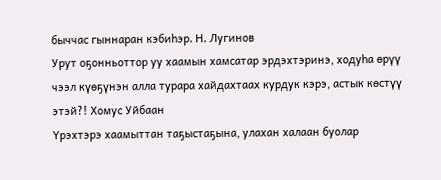быччас гыннаран кэбиһэр. Н. Лугинов
Урут оҕонньоттор уу хаамын хамсатар эрдэхтэринэ, ходуһа өрүү чээл күөҕүнэн алла турара хайдахтаах курдук кэрэ, астык көстүү этэй?! Хомус Уйбаан
Үрэхтэрэ хаамыттан таҕыстаҕына, улахан халаан буолар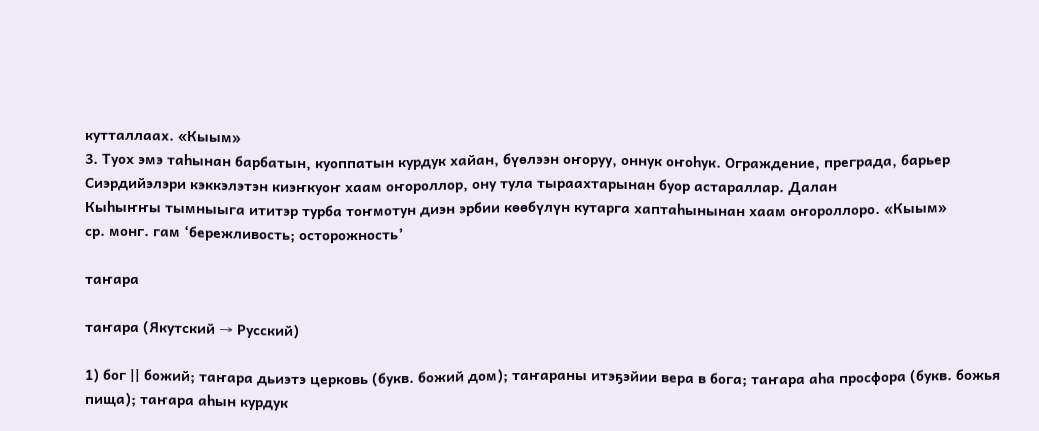кутталлаах. «Кыым»
3. Туох эмэ таһынан барбатын, куоппатын курдук хайан, бүөлээн оҥоруу, оннук оҥоһук. Ограждение, преграда, барьер
Сиэрдийэлэри кэккэлэтэн киэҥкуоҥ хаам оҥороллор, ону тула тыраахтарынан буор астараллар. Далан
Кыһыҥҥы тымныыга ититэр турба тоҥмотун диэн эрбии көөбүлүн кутарга хаптаһынынан хаам оҥороллоро. «Кыым»
ср. монг. гам ‘бережливость; осторожность’

таҥара

таҥара (Якутский → Русский)

1) бог || божий; таҥара дьиэтэ церковь (букв. божий дом); таҥараны итэҕэйии вера в бога; таҥара аһа просфора (букв. божья пища); таҥара аһын курдук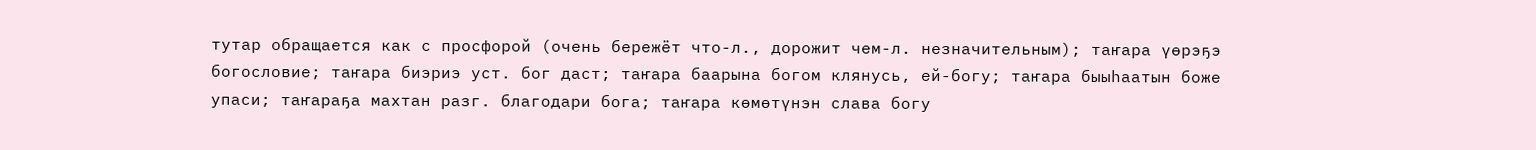тутар обращается как с просфорой (очень бережёт что-л., дорожит чем-л. незначительным); таҥара үөрэҕэ богословие; таҥара биэриэ уст. бог даст; таҥара баарына богом клянусь, ей-богу; таҥара быыһаатын боже упаси; таҥараҕа махтан разг. благодари бога; таҥара көмөтүнэн слава богу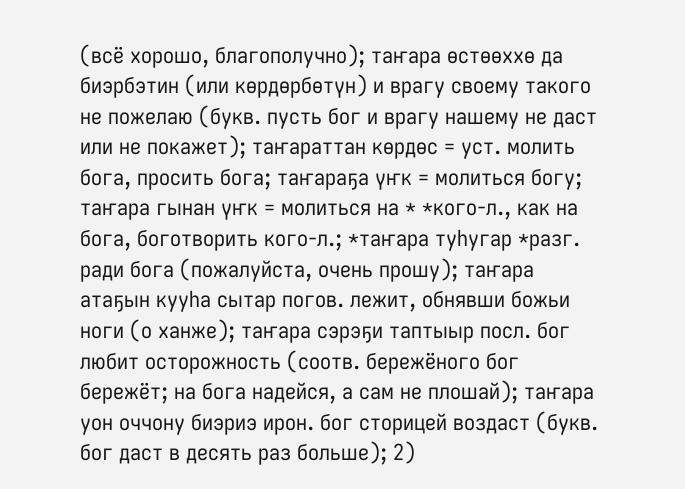(всё хорошо, благополучно); таҥара өстөөххө да биэрбэтин (или көрдөрбөтүн) и врагу своему такого не пожелаю (букв. пусть бог и врагу нашему не даст или не покажет); таҥараттан көрдөс = уст. молить бога, просить бога; таҥараҕа үҥк = молиться богу; таҥара гынан үҥк = молиться на * *кого-л., как на бога, боготворить кого-л.; *таҥара туһугар *разг. ради бога (пожалуйста, очень прошу); таҥара атаҕын кууһа сытар погов. лежит, обнявши божьи ноги (о ханже); таҥара сэрэҕи таптыыр посл. бог любит осторожность (соотв. бережёного бог бережёт; на бога надейся, а сам не плошай); таҥара уон оччону биэриэ ирон. бог сторицей воздаст (букв. бог даст в десять раз больше); 2)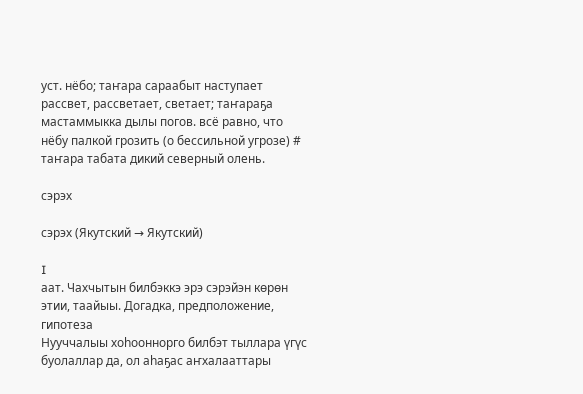уст. нёбо; таҥара сараабыт наступает рассвет, рассветает, светает; таҥараҕа мастаммыкка дылы погов. всё равно, что нёбу палкой грозить (о бессильной угрозе) # таҥара табата дикий северный олень.

сэрэх

сэрэх (Якутский → Якутский)

I
аат. Чахчытын билбэккэ эрэ сэрэйэн көрөн этии, таайыы. Догадка, предположение, гипотеза
Нууччалыы хоһооннорго билбэт тыллара үгүс буолаллар да, ол аһаҕас аҥхалааттары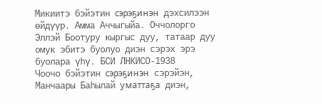Микиитэ бэйэтин сэрэҕинэн дэхсилээн өйдүүр. Амма Аччыгыйа. Оччолорго Эллэй Боотуру кыргыс дуу, татаар дуу омук эбитэ буолуо диэн сэрэх эрэ буолара үһү. БСИ ЛНКИСО-1938
Чоочо бэйэтин сэрэҕинэн сэрэйэн, Манчаары Баһылай уматтаҕа диэн,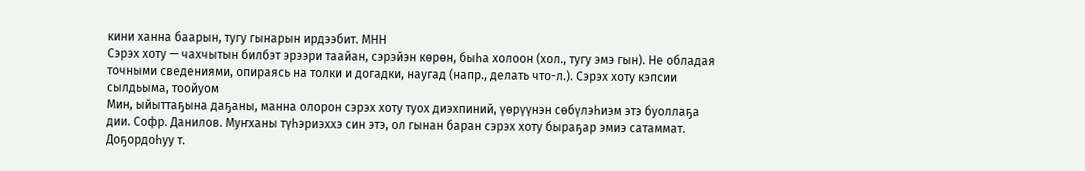кини ханна баарын, тугу гынарын ирдээбит. МНН
Сэрэх хоту — чахчытын билбэт эрээри таайан, сэрэйэн көрөн, быһа холоон (хол., тугу эмэ гын). Не обладая точными сведениями, опираясь на толки и догадки, наугад (напр., делать что-л.). Сэрэх хоту кэпсии сылдьыма, тоойуом
Мин, ыйыттаҕына даҕаны, манна олорон сэрэх хоту туох диэхпиний, үөрүүнэн сөбүлэһиэм этэ буоллаҕа дии. Софр. Данилов. Муҥханы түһэриэххэ син этэ, ол гынан баран сэрэх хоту быраҕар эмиэ сатаммат. Доҕордоһуу т.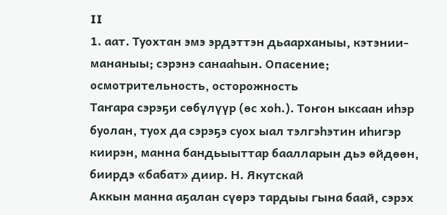II
1. аат. Туохтан эмэ эрдэттэн дьаарханыы, кэтэнии-мананыы; сэрэнэ санааһын. Опасение; осмотрительность, осторожность
Таҥара сэрэҕи сөбүлүүр (өс хоһ.). Тоҥон ыксаан иһэр буолан, туох да сэрэҕэ суох ыал тэлгэһэтин иһигэр киирэн, манна бандьыыттар баалларын дьэ өйдөөн, биирдэ «бабат» диир. Н. Якутскай
Аккын манна аҕалан сүөрэ тардыы гына баай, сэрэх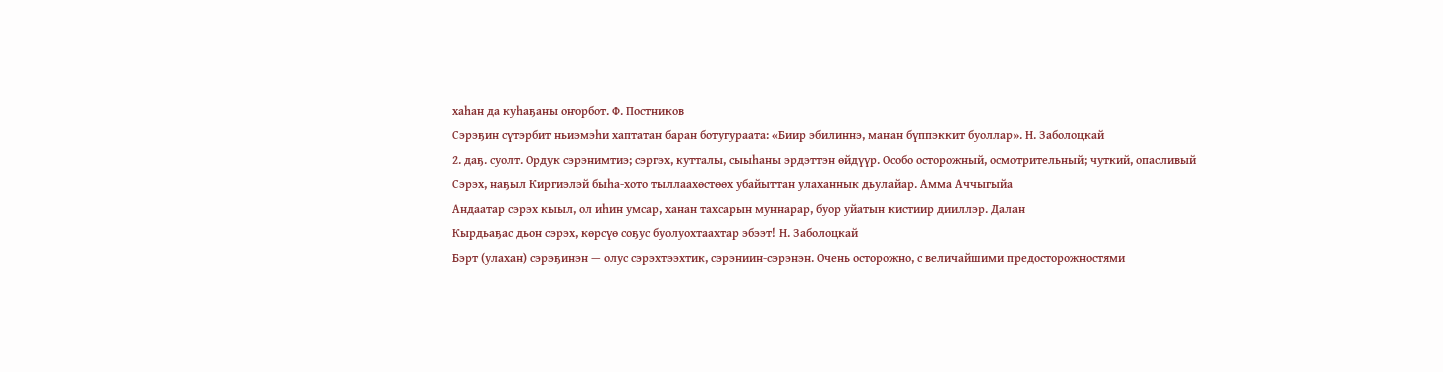хаһан да куһаҕаны оҥорбот. Ф. Постников
Сэрэҕин сүтэрбит ньиэмэһи хаптатан баран ботугураата: «Биир эбилиннэ, манан бүппэккит буоллар». Н. Заболоцкай
2. даҕ. суолт. Ордук сэрэнимтиэ; сэргэх, кутталы, сыыһаны эрдэттэн өйдүүр. Особо осторожный, осмотрительный; чуткий, опасливый
Сэрэх, наҕыл Киргиэлэй быһа-хото тыллаахөстөөх убайыттан улаханнык дьулайар. Амма Аччыгыйа
Андаатар сэрэх кыыл, ол иһин умсар, ханан тахсарын муннарар, буор уйатын кистиир дииллэр. Далан
Кырдьаҕас дьон сэрэх, көрсүө соҕус буолуохтаахтар эбээт! Н. Заболоцкай
Бэрт (улахан) сэрэҕинэн — олус сэрэхтээхтик, сэрэниин-сэрэнэн. Очень осторожно, с величайшими предосторожностями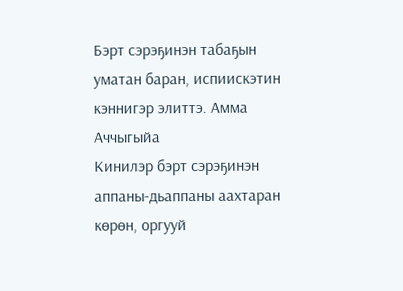Бэрт сэрэҕинэн табаҕын уматан баран, испиискэтин кэннигэр элиттэ. Амма Аччыгыйа
Кинилэр бэрт сэрэҕинэн аппаны-дьаппаны аахтаран көрөн, оргууй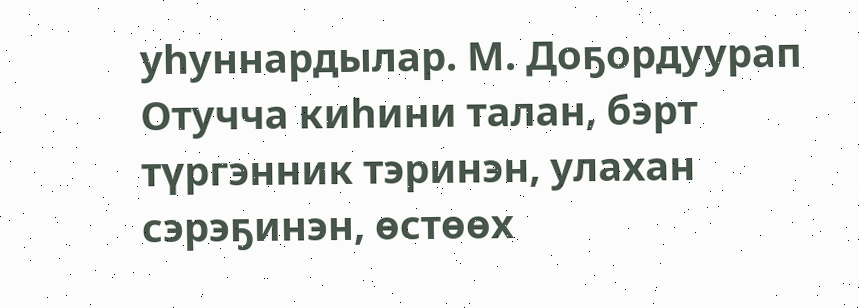уһуннардылар. М. Доҕордуурап
Отучча киһини талан, бэрт түргэнник тэринэн, улахан сэрэҕинэн, өстөөх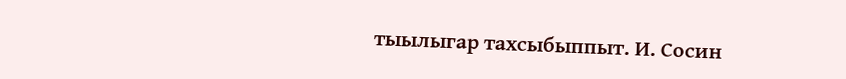тыылыгар тахсыбыппыт. И. Сосин